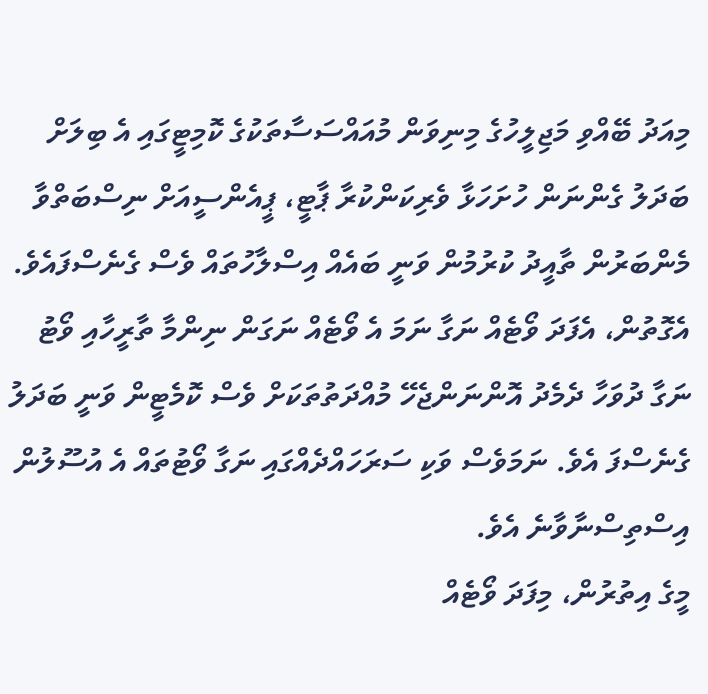މިއަދު ބޭއްވި މަޖިލީހުގެ މިނިވަން މުއައްސަސާތަކުގެ ކޮމިޓީގައި އެ ބިލަށް ބަދަލު ގެންނަން ހުށަހަޅާ ވެރިކަންކުރާ ޕާޓީ، ޕީއެންސީއަށް ނިސްބަތްވާ މެންބަރުން ތާއީދު ކުރުމުން ވަނީ ބައެއް އިސްލާހުތައް ވެސް ގެނެސްފައެވެ.
އެގޮތުން، އެފަދަ ވޯޓެއް ނަގާ ނަމަ އެ ވޯޓެއް ނަގަން ނިންމާ ތާރީހާއި ވޯޓު ނަގާ ދުވަހާ ދެމެދު އޮންނަންޖެހޭ މުއްދަތުތަކަށް ވެސް ކޮމެޓީން ވަނީ ބަދަލު ގެނެސްފަ އެވެ. ނަމަވެސް ވަކި ސަރަހައްދެއްގައި ނަގާ ވޯޓުތައް އެ އުސޫލުން އިސްތިސްނާވާނެ އެވެ.
މީގެ އިތުރުން، މިފަދަ ވޯޓެއް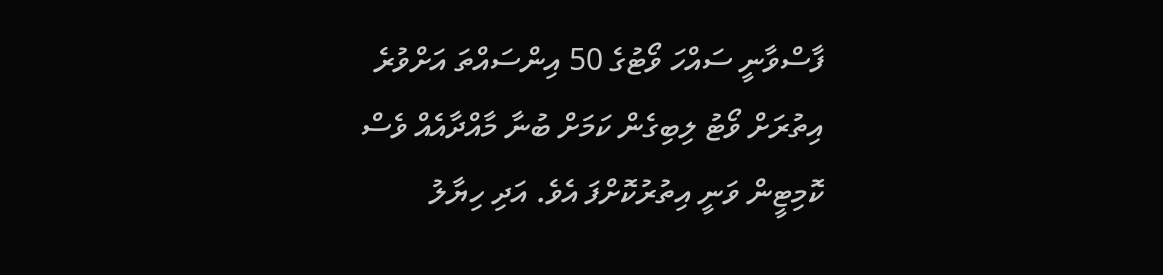ފާސްވާނީ ސައްހަ ވޯޓުގެ 50 އިންސައްތަ އަށްވުރެ އިތުރަށް ވޯޓު ލިބިގެން ކަމަށް ބުނާ މާއްދާއެއް ވެސް ކޮމިޓީން ވަނީ އިތުރުކޮށްފަ އެވެ. އަދި ހިޔާލު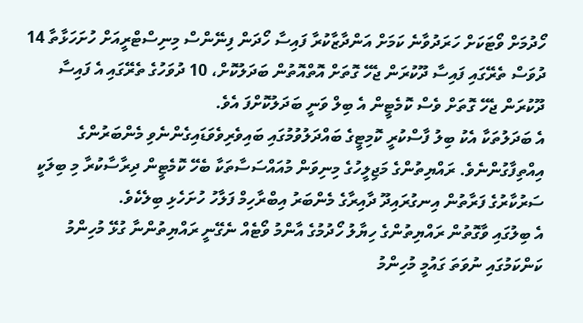ހޯދުމަށް ވޯޓަކަށް ހަރަދުވާނެ ކަމަށް އަންދާޒާކުރާ ފައިސާ ހޯދަން ފިނޭންސް މިނިސްޓްރީއަށް ހުށަހަޅާތާ 14 ދުވަސް ތެރޭގައި ފައިސާ ދޫކުރަން ޖެހޭ ގޮތަށް އޮތްއޮތުން ބަދަލުކޮށް، 10 ދުވަހުގެ ތެރޭގައި އެ ފައިސާ ދޫކުރަން ޖެހޭ ގޮތަށް ވެސް ކޮމެޓީން އެ ބިލް ވަނީ ބަދަލުކޮށްފަ އެވެ.
އެ ބަދަލުތަކާ އެކު ބިލު ފާސްކުރީ ކޮމިޓީގެ ބައްދަލުވުމުގައި ބައިވެރިވެވަޑައިގެންނެވި މެންބަރުންގެ އިއްތިފާގުންނެވެ. ރައްޔިތުންގެ މަޖިލީހުގެ މިނިވަން މުއައްސަސާތަކާ ބެހޭ ކޮމެޓީން ދިރާސާކުރާ މި ބިލަކީ ސަރުކާރުގެ ފަރާތުން އިނގުރައިދޫ ދާއިރާގެ މެންބަރު އިބްރާހިމް ފަލާހު ހުށަހެޅި ބިލެކެވެ.
އެ ބިލުގައި ވާގޮތުން ރައްޔިތުންގެ ހިޔާލު ހޯދުމުގެ އާންމު ވޯޓެއް ނެގޭނީ ރައްޔިތުންނާ ގުޅޭ މުހިންމު ކަންކަމުގައި ނުވަތަ ގައުމީ މުހިންމު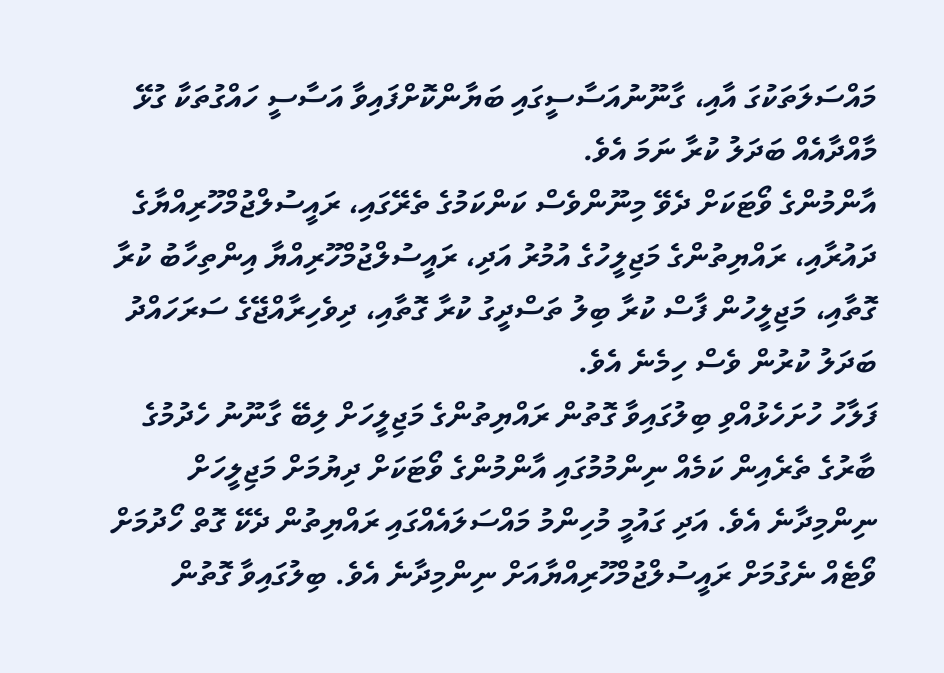މައްސަލަތަކުގަ އާއި، ގާނޫނުއަސާސީގައި ބަޔާންކޮށްފައިވާ އަސާސީ ހައްގުތަކާ ގުޅޭ މާއްދާއެއް ބަދަލު ކުރާ ނަމަ އެވެ.
އާންމުންގެ ވޯޓަކަށް ދެވޭ މިނޫންވެސް ކަންކަމުގެ ތެރޭގައި، ރައީސުލްޖުމްހޫރިއްޔާގެ ދައުރާއި، ރައްޔިތުންގެ މަޖިލީހުގެ އުމުރު އަދި، ރައީސުލްޖުމްހޫރިއްޔާ އިންތިހާބު ކުރާ ގޮތާއި، މަޖިލީހުން ފާސް ކުރާ ބިލު ތަސްދީގު ކުރާ ގޮތާއި، ދިވެހިރާއްޖޭގެ ސަރަހައްދު ބަދަލު ކުރުން ވެސް ހިމެނެ އެވެ.
ފަލާހު ހުށަހެޅުއްވި ބިލުގައިވާ ގޮތުން ރައްޔިތުންގެ މަޖިލީހަށް ލިބޭ ގާނޫނު ހެދުމުގެ ބާރުގެ ތެރެއިން ކަމެއް ނިންމުމުގައި އާންމުންގެ ވޯޓަކަށް ދިޔުމަށް މަޖިލީހަށް ނިންމިދާނެ އެވެ. އަދި ގައުމީ މުހިންމު މައްސަލައެއްގައި ރައްޔިތުން ދެކޭ ގޮތް ހޯދުމަށް ވޯޓެއް ނެގުމަށް ރައީސުލްޖުމްހޫރިއްޔާއަށް ނިންމިދާނެ އެވެ. ބިލުގައިވާ ގޮތުން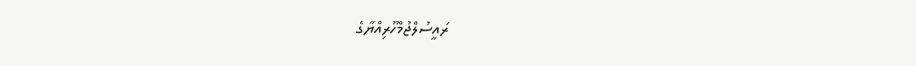ރައީސުލްޖުމްހޫރިއްޔާގެ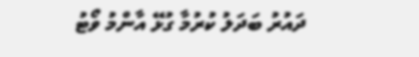ދައުރު ބަދަލު ކުރުމާ ގުޅޭ އާންމު ވޯޓު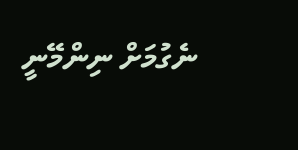ނެގުމަށް ނިންމޭނީ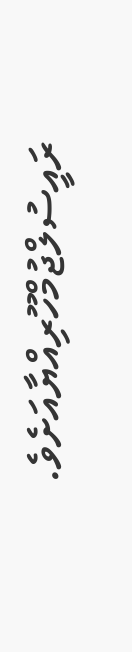ރައީސުލްޖުމްހޫރިއްޔާއަށެވެ.